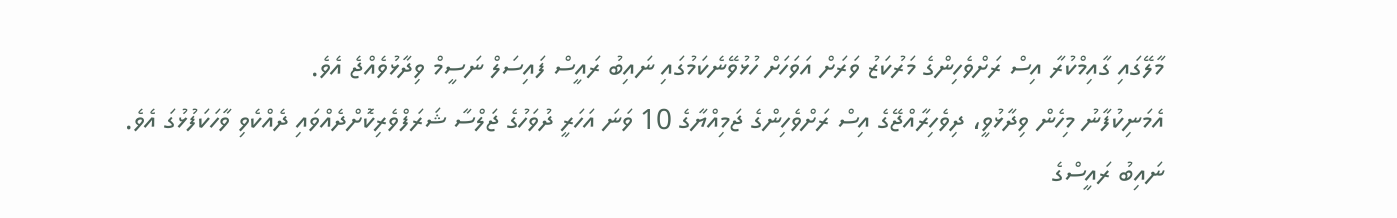މާލޭގައި ގާއިމްކުރާ އިސް ރަށްވެހިންގެ މަރުކަޒު ވަރަށް އަވަހަށް ހުޅުވޭނެކަމުގައި ނައިބު ރައީސް ފައިސަލް ނަސީމް ވިދާޅުވެއްޖެ އެވެ.
އެމަނިކުފާނު މިހެން ވިދާޅުވީ، ދިވެހިރާއްޖޭގެ އިސް ރަށްވެހިންގެ ޖަމިއްޔާގެ 10 ވަނަ އަހަރީ ދުވަހުގެ ޖަލްސާ ޝަރަފްވެރިކޮށްދެއްވައި ދެއްކެވި ވާހަކަފުޅުގަ އެވެ.
ނައިބު ރައީސްގެ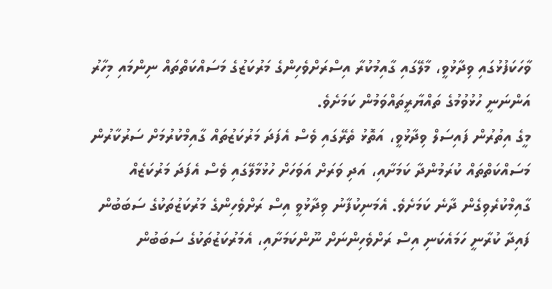ވާހަކަފުޅުގައި ވިދާޅުވީ، މާލޭގައި ގާއިމުކުރާ އިސްރަށްވެހިންގެ މަރުކަޒުގެ މަސައްކަތްތައް ނިންމައި މިހާރު އަންނަނީ ހުޅުވުމުގެ ތައްޔާރީތައްވަމުން ކަމަށެވެ.
މީގެ އިތުރުން ފައިސަލް ވިދާޅުވީ، އަތޮޅު ތެރޭގައި ވެސް އެފަދަ މަރުކަޒުތައް ގާއިމްކުރުމަށް ސަރުކާރުން މަސައްކަތްތައް ކުރަމުންދާ ކަމަށާއި، އަދި ވަރަށް އަވަހަށް ހުޅުމާލޭގައި ވެސް އެފަދަ މަރުކަޒެއް ގާއިމްކުރެވިގެން ދާނެ ކަމަށެވެ. އެމަނިކުފާނު ވިދާޅުވީ އިސް ރަށްވެހިންގެ މަރުކަޒުތަކުގެ ސަބަބުން ފައިދާ ކުރާނީ ހަމައެކަނި އިސް ރަށްވެހިންނަށް ނޫންކަމަށާއި، އެމަރުކަޒުތަކުގެ ސަބަބުން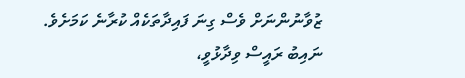ޒުވާނުންނަށް ވެސް ގިނަ ފައިދާތަކެއް ކުރާނެ ކަމަށެވެ.
ނައިބު ރައީސް ވިދާޅުވީ،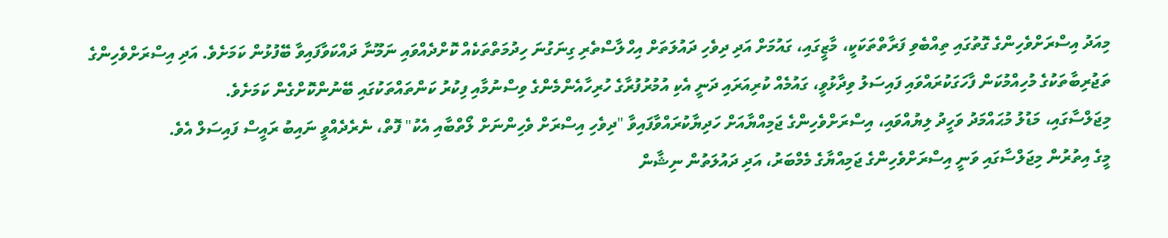މިއަދު އިސްރަށްވެހިންގެ ގޮތުގައި ތިއްބެވި ފަރާތްތަކަކީ، މާޒީގައި، ގައުމަށް އަދި ދިވެހި ދައުލަތަށް އިހްލާސްތެރި ގިނަގުނަ ހިދުމަތްތަކެއް ކޮށްދެއްވައި ނަމޫނާ ދައްކަވާފައިވާ ބޭފުޅުން ކަމަށެވެ. އަދި އިސްރަށްވެހިންގެ ތަޖުރިބާތަކުގެ މުހިއްމުކަން ފާހަގަކުރައްވައި ފައިސަލު ވިދާޅުވީ، ގައުމެއް ކުރިއަރައި ދަނީ އެކި އުމުރުފުރާގެ ހުރިހާއެންމެންގެ ވިސްނުމާއި ފިކުރު ކަންތައްތަކުގައި ބޭނުންކޮށްގެން ކަމަށެވެ.
މިޖަލްސާގައި، މަޑުލު މުޙައްމަދު ވަހީދު ލިޔުއްވައި، އިސްރަށްވެހިންގެ ޖަމިއްޔާއަށް ހަދިޔާކުރައްވާފައިވާ "ދިވެހި އިސްރަށް ވެހިންނަށް ލޯތްބާއި އެކު" ފޮތް، ނެރެދެއްވީ ނައިބު ރައީސް ފައިސަލް އެވެ.
މީގެ އިތުރުން މިޖަލްސާގައި ވަނީ އިސްރަށްވެހިންގެ ޖަމިއްޔާގެ މެމްބަރު، އަދި ދައުލަތުން ނިޝާން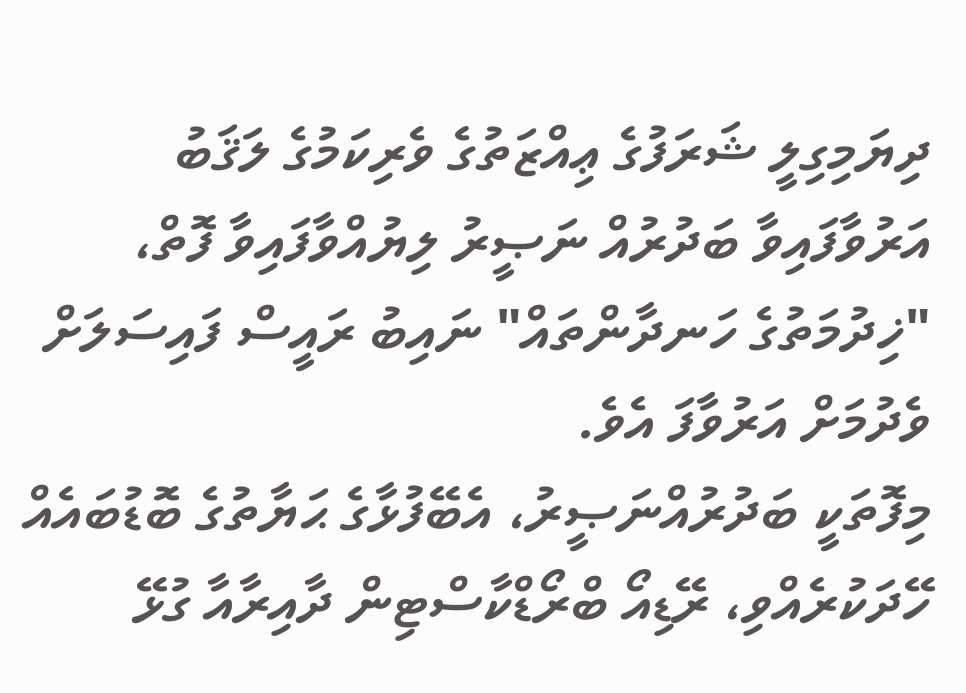ދިޔަމިގިލީ ޝަރަފުގެ ޢިއްޒަތުގެ ވެރިކަމުގެ ލަޤަބު އަރުވާފައިވާ ބަދުރުއް ނަޞީރު ލިޔުއްވާފައިވާ ފޮތް، "ޚިދުމަތުގެ ހަނދާންތައް" ނައިބު ރައީސް ފައިސަލަށް ވެދުމަށް އަރުވާފަ އެވެ.
މިފޮތަކީ ބަދުރުއްނަޞީރު، އެބޭފުޅާގެ ޙަޔާތުގެ ބޮޑުބައެއް ހޭދަކުރެއްވި، ރޭޑިއޯ ބްރޯޑްކާސްޓިން ދާއިރާއާ ގުޅޭ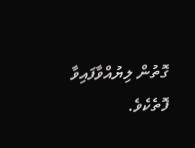ގޮތުން ލިޔުއްވާފައިވާ ފޮތެކެވެ.